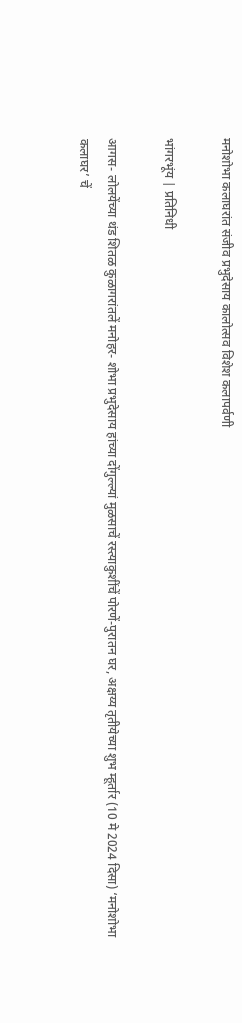मनोशोभा कलाघरांत संजीव प्रभुदेसाय कालोत्सव विशेश कलापर्वणी

भांगरभूंय | प्रतिनिधी

आगस- लोलयेंच्या थंड शितळ कुळागरांतलें मनोहर- शोभा प्रभुदेसाय हांच्या दोंगुल्ल्यां मुळसाचें रस्त्याकुशींचें पोरणें-पुरातन घर, अक्षय्य तृतीयेच्या शुभ म्हूर्तार (10 मे 2024 दिसा) ‘मनोशोभा कलाघर’ चें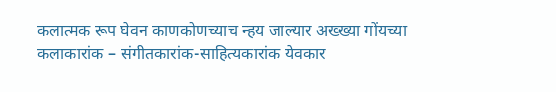कलात्मक रूप घेवन काणकोणच्याच न्हय जाल्यार अख्ख्या गोंयच्या कलाकारांक – संगीतकारांक-साहित्यकारांक येवकार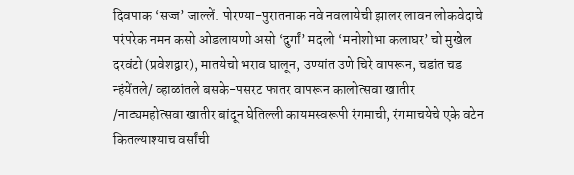दिवपाक ‘सज्ज’ जाल्लें. पोरण्या-पुरातनाक नवे नवलायेची झालर लावन लोकवेदाचे परंपरेक नमन कसो ओडलायणो असो ‘दुर्गां’ मदलो ‘मनोशोभा कलाघर’ चो मुखेल दरवंटो (प्रवेशद्वार), मातयेचो भराव घालून, उण्यांत उणे चिरे वापरून, चडांत चड न्हंयेंतले/ व्हाळांतले बसके-पसरट फातर वापरून कालोत्सवा खातीर /नाट्यमहोत्सवा खातीर बांदून घेतिल्ली कायमस्वरूपी रंगमाची, रंगमाचयेचे एके वटेन कितल्याश्याच वर्सांची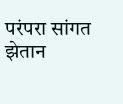परंपरा सांगत झेतान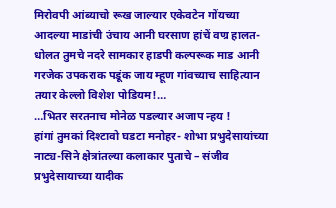मिरोवपी आंब्याचो रूख जाल्यार एकेवटेन गोंयच्या आदल्या माडांची उंचाय आनी घरसाण हांचें वण्र हालत-धोलत तुमचे नदरे सामकार हाडपी कल्परूक माड आनी गरजेक उपकराक पडूंक जाय म्हूण गांवच्याच साहित्यान तयार केल्लो विशेश पोडियम!…
…भितर सरतनाच मोनेळ पडल्यार अजाप न्हय !
हांगां तुमकां दिश्टावो घडटा मनोहर- शोभा प्रभुदेसायांच्या नाट्य-सिने क्षेत्रांतल्या कलाकार पुताचे – संजीव प्रभुदेसायाच्या यादीक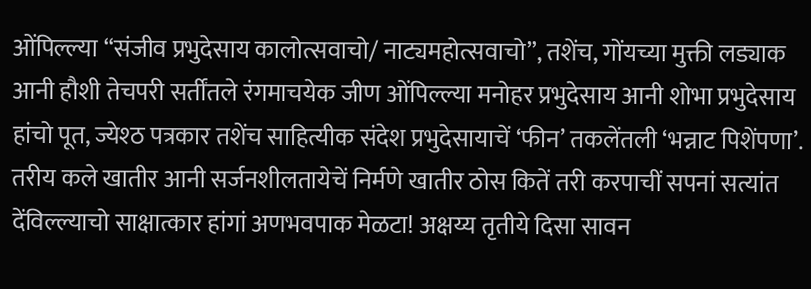ओंपिल्ल्या “संजीव प्रभुदेसाय कालोत्सवाचो/ नाट्यमहोत्सवाचो”, तशेंच, गोंयच्या मुक्ती लड्याक आनी हौशी तेचपरी सर्तींतले रंगमाचयेक जीण ओंपिल्ल्या मनोहर प्रभुदेसाय आनी शोभा प्रभुदेसाय हांचो पूत, ज्येश्ठ पत्रकार तशेंच साहित्यीक संदेश प्रभुदेसायाचें ‘फीन’ तकलेंतली ‘भन्नाट पिशेंपणा’. तरीय कले खातीर आनी सर्जनशीलतायेचें निर्मणे खातीर ठोस कितें तरी करपाचीं सपनां सत्यांत देंविल्ल्याचो साक्षात्कार हांगां अणभवपाक मेळटा! अक्षय्य तृतीये दिसा सावन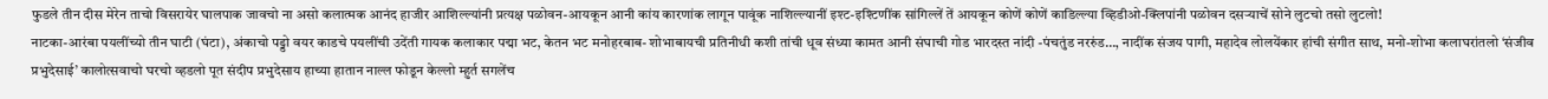फुडले तीन दीस मेरेन ताचो विसरायेर घालपाक जावचो ना असो कलात्मक आनंद हाजीर आशिल्ल्यांनी प्रत्यक्ष पळोवन-आयकून आनी कांय कारणांक लागून पावूंक नाशिल्ल्यानीं इश्ट-इश्टिणींक सांगिल्लें तें आयकून कोणें कोणें काडिल्ल्या व्हिडीओ-क्लिपांनी पळोवन दसऱ्याचें सोने लुटचो तसो लुटलो!
नाटका-आरंबा पयलींच्यो तीन घाटी (घंटा), अंकाचो पड्डो वयर काडचे पयलींची उदेंती गायक कलाकार पद्मा भट, केतन भट मनोहरबाब- शोभाबायची प्रतिनीधी कशी तांची धूव संध्या कामत आनी संघाची गोड भारदस्त नांदी -पंचतुंड नररुंड…, नादींक संजय पागी, महादेव लोलयेंकार हांची संगीत साथ, मनो-शोभा कलाघरांतलो ‘संजीव प्रभुदेसाई’ कालोत्सवाचो घरचो व्हडलो पूत संदीप प्रभुदेसाय हाच्या हातान नाल्ल फोडून केल्लो म्हुर्त सगलेंच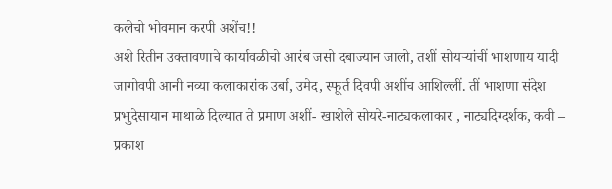कलेचो भोवमान करपी अशेंच!!
अशे रितीन उक्तावणाचे कार्यावळीचो आरंब जसो दबाज्यान जालो, तशीं सोयऱ्यांचीं भाशणाय यादी जागोवपी आनी नव्या कलाकारांक उर्बा, उमेद, स्फूर्त दिवपी अशींच आशिल्लीं. तीं भाशणा संदेश प्रभुदेसायान माथाळे दिल्यात ते प्रमाण अशीं- खाशेले सोयरे-नाट्यकलाकार , नाट्यदिग्दर्शक, कवी – प्रकाश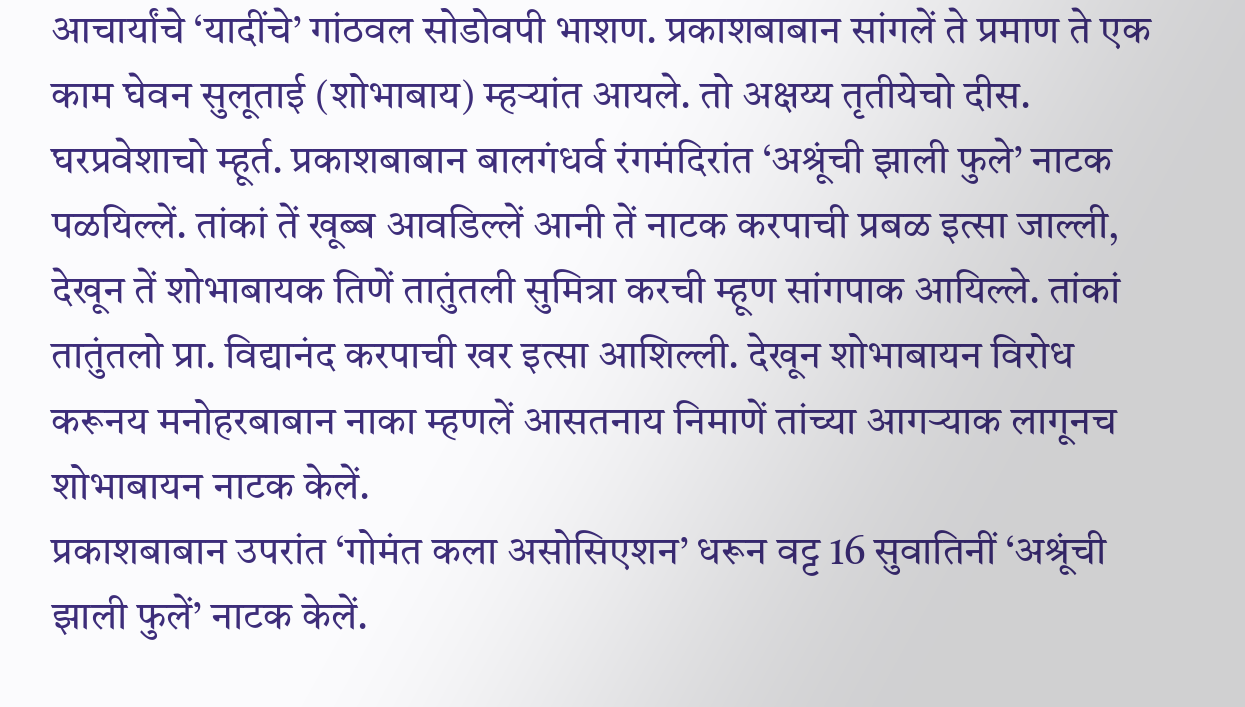आचार्यांचे ‘यादींचे’ गांठवल सोडोवपी भाशण. प्रकाशबाबान सांगलें ते प्रमाण ते एक काम घेवन सुलूताई (शोभाबाय) म्हऱ्यांत आयले. तो अक्षय्य तृतीयेचो दीस. घरप्रवेशाचो म्हूर्त. प्रकाशबाबान बालगंधर्व रंगमंदिरांत ‘अश्रूंची झाली फुले’ नाटक पळयिल्लें. तांकां तें खूब्ब आवडिल्लें आनी तें नाटक करपाची प्रबळ इत्सा जाल्ली, देखून तें शोभाबायक तिणें तातुंतली सुमित्रा करची म्हूण सांगपाक आयिल्ले. तांकां तातुंतलो प्रा. विद्यानंद करपाची खर इत्सा आशिल्ली. देखून शोभाबायन विरोध करूनय मनोहरबाबान नाका म्हणलें आसतनाय निमाणें तांच्या आगऱ्याक लागूनच शोभाबायन नाटक केलें.
प्रकाशबाबान उपरांत ‘गोमंत कला असोसिएशन’ धरून वट्ट 16 सुवातिनीं ‘अश्रूंची झाली फुलें’ नाटक केलें.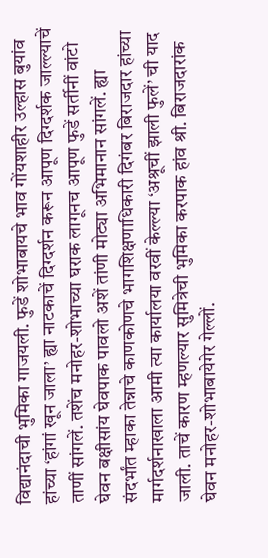विद्यानंदाची भुमिका गाजयली. फुडें शोभाबायचे भाव गोंयशाहीर उल्हास बुयांव हांच्या ‘हांगां खून जाला’ ह्या नाटकाचें दिग्दर्शन करून आपूण दिग्दर्शक जाल्ल्याचें ताणीं सांगलें. तशेंच मनोहर-शोभाच्या घराक लागूनच आपूण फुडें सर्तीनीं वांटो घेवन बक्षीसांय घेवपाक पावलो अशें तांणी मोट्या अभिमानान सांगलें. ह्या संदर्भांत म्हाका तेन्नाचे काणकोणचे भागशिक्षणाधिकारी दिगंबर बिराजदार हांच्या मार्गदर्शनाखाला आमी त्या कार्यालया वरवीं केल्ल्या ‘अश्रूचीं झाली फुलें’ ची याद जाली. ताचें कारण म्हणल्यार सुमित्रेची भुमिका करपाक हांव श्री. बिराजदारांक घेवन मनोहर-शोभाबायेगेर गेल्लों.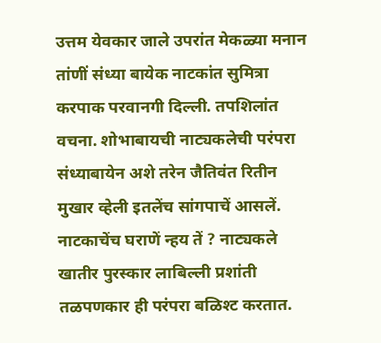उत्तम येवकार जाले उपरांत मेकळ्या मनान तांणीं संध्या बायेक नाटकांत सुमित्रा करपाक परवानगी दिल्ली. तपशिलांत वचना. शोभाबायची नाट्यकलेची परंपरा संध्याबायेन अशे तरेन जैतिवंत रितीन मुखार व्हेली इतलेंच सांगपाचें आसलें. नाटकाचेंच घराणें न्हय तें ? नाट्यकले खातीर पुरस्कार लाबिल्ली प्रशांती तळपणकार ही परंपरा बळिश्ट करतात.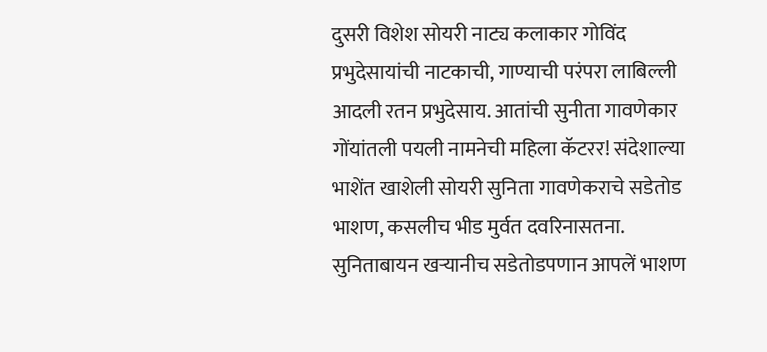दुसरी विशेश सोयरी नाट्य कलाकार गोविंद प्रभुदेसायांची नाटकाची, गाण्याची परंपरा लाबिल्ली आदली रतन प्रभुदेसाय. आतांची सुनीता गावणेकार गोंयांतली पयली नामनेची महिला कॅटरर! संदेशाल्या भाशेंत खाशेली सोयरी सुनिता गावणेकराचे सडेतोड भाशण, कसलीच भीड मुर्वत दवरिनासतना. सुनिताबायन खऱ्यानीच सडेतोडपणान आपलें भाशण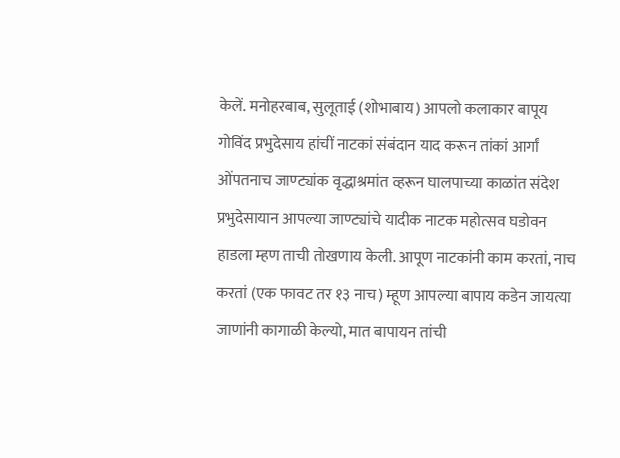केलें. मनोहरबाब, सुलूताई (शोभाबाय) आपलो कलाकार बापूय गोविंद प्रभुदेसाय हांचीं नाटकां संबंदान याद करून तांकां आर्गां ओंपतनाच जाण्ट्यांक वृद्धाश्रमांत व्हरून घालपाच्या काळांत संदेश प्रभुदेसायान आपल्या जाण्ट्यांचे यादीक नाटक महोत्सव घडोवन हाडला म्हण ताची तोखणाय‌ केली. आपूण नाटकांनी काम करतां, नाच करतां (एक फावट तर १३ नाच) म्हूण आपल्या बापाय कडेन जायत्या जाणांनी कागाळी केल्यो, मात बापायन तांची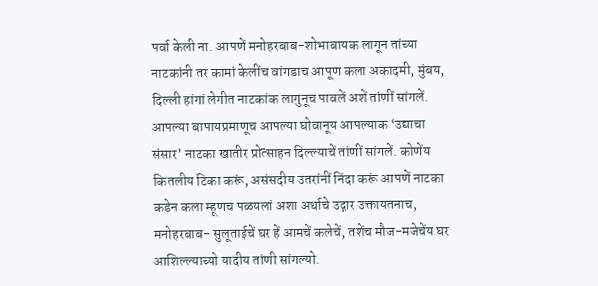पर्वा केली ना. आपणें मनोहरबाब-शोभाबायक लागून तांच्या नाटकांनी तर कामां केलींच वांगडाच आपूण कला अकादमी, मुंबय, दिल्ली हांगां लेगीत नाटकांक लागुनूच पावलें अशें तांणीं सांगलें.
आपल्या बापायप्रमाणूच आपल्या घोवानूय आपल्याक ‘उद्याचा संसार’ नाटका खातीर प्रोत्साहन दिल्ल्याचें तांणीं सांगलें. कोणेंय कितलीय टिका करूं, असंसदीय उतरांनीं निंदा करूं आपणें नाटका कडेन कला म्हूणच पळयलां अशा अर्थाचे उद्गार उक्तायतनाच, मनोहरबाब- सुलूताईचें घर हें आमचें कलेचें, तशेंच मौज-मजेचेंय घर आशिल्ल्याच्यो यादीय तांणी सांगल्यो.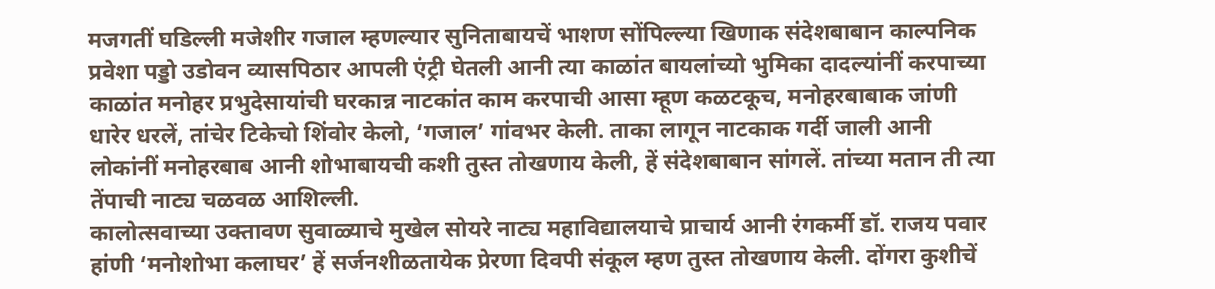मजगतीं घडिल्ली मजेशीर गजाल म्हणल्यार सुनिताबायचें भाशण सोंपिल्ल्या खिणाक संदेशबाबान काल्पनिक प्रवेशा पड्डो उडोवन व्यासपिठार आपली एंट्री घेतली आनी त्या काळांत बायलांच्यो भुमिका दादल्यांनीं करपाच्या काळांत मनोहर प्रभुदेसायांची घरकान्न नाटकांत काम करपाची आसा म्हूण कळटकूच, मनोहरबाबाक जांणी धारेर धरलें, तांचेर टिकेचो शिंवोर केलो, ‘गजाल’ गांवभर केली. ताका लागून नाटकाक गर्दी जाली आनी लोकांनीं मनोहरबाब आनी शोभाबायची कशी तुस्त तोखणाय केली, हें संदेशबाबान सांगलें. तांच्या मतान ती त्या तेंपाची नाट्य चळवळ आशिल्ली.
कालोत्सवाच्या उक्तावण सुवाळ्याचे मुखेल सोयरे नाट्य महाविद्यालयाचे प्राचार्य आनी रंगकर्मी डॉ. राजय पवार हांणी ‘मनोशोभा कलाघर’ हें सर्जनशीळतायेक प्रेरणा दिवपी संकूल म्हण तुस्त तोखणाय केली. दोंगरा कुशीचें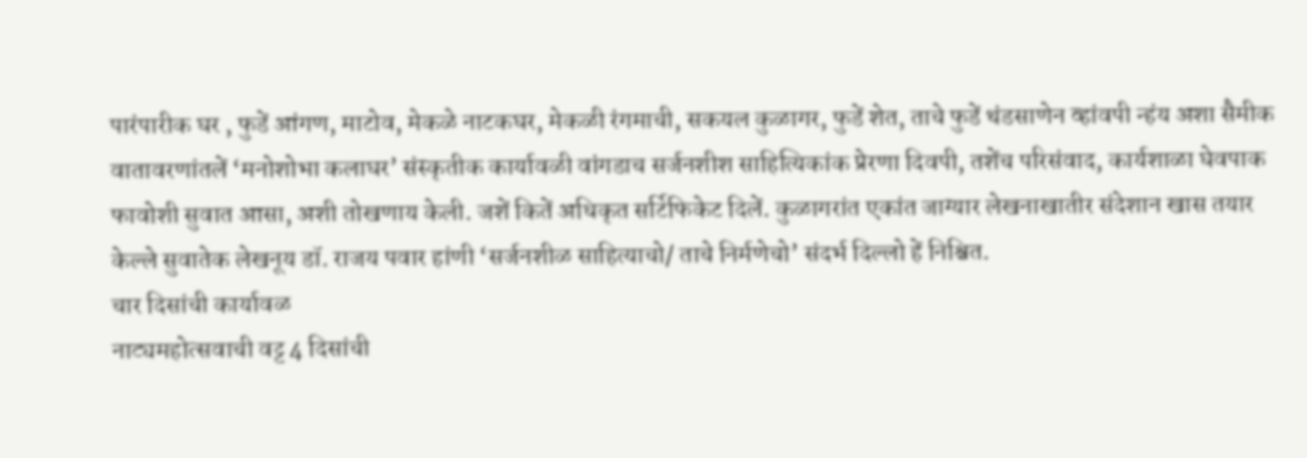पारंपारीक घर , फुडें आंगण, माटोव, मेकळे नाटकघर, मेकळी रंगमाची, सकयल कुळागर, फुडें शेत, ताचे फुडें थंडसाणेन व्हांवपी न्हंय अशा सैमीक वातावरणांतलें ‘मनोशोभा कलाघर’ संस्कृतीक कार्यावळी वांगडाच सर्जनशीश साहित्यिकांक प्रेरणा दिवपी, तशेंच परिसंवाद, कार्यशाळा घेवपाक फावोशी सुवात आसा, अशी तोखणाय केली. जशें कितें अधिकृत सर्टिफिकेट दिलें. कुळागरांत एकांत जाग्यार लेखनाखातीर संदेशान खास तयार केल्ले सुवातेक लेखनूय डॉ. राजय पवार हांणी ‘सर्जनशीळ साहित्याचो/ ताचे निर्मणेचो’ संदर्भ दिल्लो हें निश्चित.
चार दिसांची कार्यावळ
नाट्यमहोत्सवाची वट्ट 4 दिसांची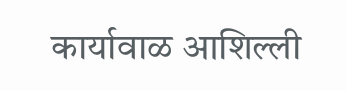कार्यावाळ आशिल्ली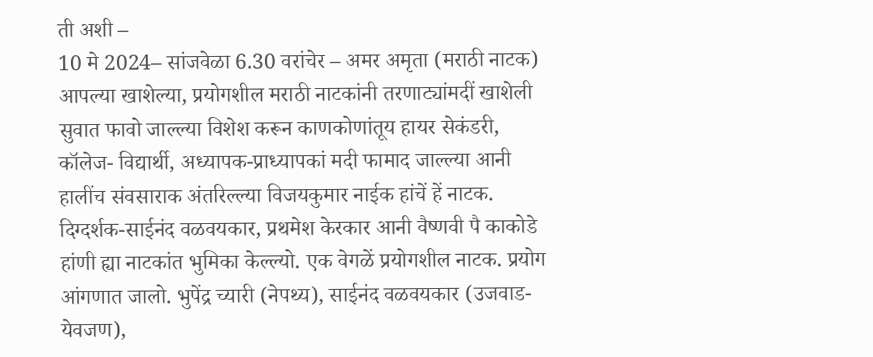ती अशी –
10 मे 2024– सांजवेळा 6.30 वरांचेर – अमर अमृता (मराठी नाटक)
आपल्या खाशेल्या, प्रयोगशील मराठी नाटकांनी तरणाट्यांमदीं खाशेली सुवात फावो जाल्ल्या विशेश करून काणकोणांतूय हायर सेकंडरी, कॉलेज- विद्यार्थी, अध्यापक-प्राध्यापकां मदी फामाद जाल्ल्या आनी हालींच संवसाराक अंतरिल्ल्या विजयकुमार नाईक हांचें हें नाटक. दिग्दर्शक-साईनंद वळवयकार, प्रथमेश केरकार आनी वैष्णवी पै काकोडे हांणी ह्या नाटकांत भुमिका केल्ल्यो. एक वेगळें प्रयोगशील नाटक. प्रयोग आंगणात जालो. भुपेंद्र च्यारी (नेपथ्य), साईनंद वळवयकार (उजवाड- येवजण),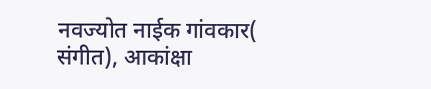नवज्योत नाईक गांवकार( संगीत), आकांक्षा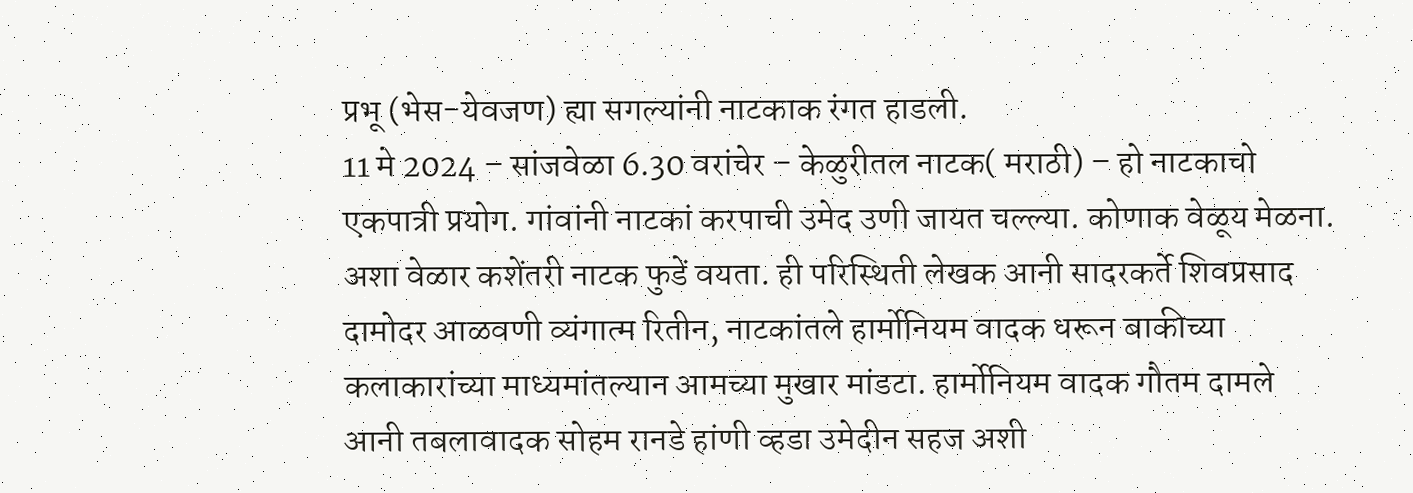प्रभू (भेस-येवजण) ह्या सगल्यांनी नाटकाक रंगत हाडली.
11 मे 2024 – सांजवेळा 6.30 वरांचेर – केळुरीतल नाटक( मराठी) – हो नाटकाचो एकपात्री प्रयोग. गांवांनी नाटकां करपाची उमेद उणी जायत चल्ल्या. कोणाक वेळूय मेळना. अशा वेळार कशेंतरी नाटक फुडें वयता. ही परिस्थिती लेखक आनी सादरकर्ते शिवप्रसाद दामोदर आळवणी व्यंगात्म रितीन, नाटकांतले हार्मोनियम वादक धरून बाकीच्या कलाकारांच्या माध्यमांतल्यान आमच्या मुखार मांडटा. हार्मोनियम वादक गौतम दामले आनी तबलावादक सोहम रानडे हांणी व्हडा उमेदीन सहज अशी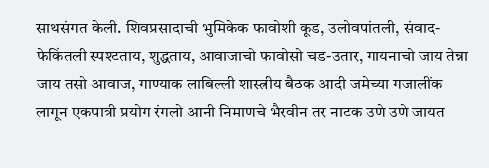साथसंगत केली. शिवप्रसादाची भुमिकेक फावोशी कूड, उलोवपांतली, संवाद- फेकिंतली स्पश्टताय, शुद्धताय, आवाजाचो फावोसो चड-उतार, गायनाचो जाय तेन्ना जाय तसो आवाज, गाण्याक लाबिल्ली शास्त्रीय बैठक आदी जमेच्या गजालींक लागून एकपात्री प्रयोग रंगलो आनी निमाणचे भैरवीन तर नाटक उणे उणे जायत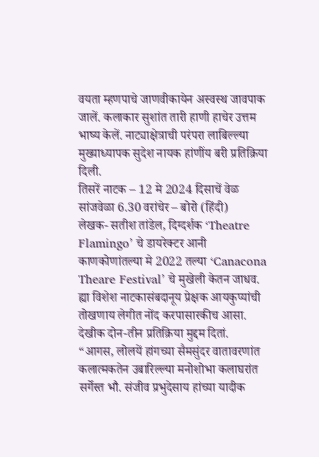वयता म्हणपाचे जाणवीकायेन अस्वस्थ जावपाक जालें. कलाकार सुशांत तारी हाणी हाचेर उत्तम भाष्य केलें. नाट्याक्षेत्राची परंपरा लाबिल्ल्या मुख्याध्यापक सुदेश नायक हांणींय बरी प्रतिक्रिया दिली.
तिसरें नाटक – 12 मे 2024 दिसाचें वेळ सांजवेळा 6.30 वरांचेर – बोरो (हिंदी)
लेखक- सतीश तांडेल, दिग्दर्शक ‘Theatre Flamingo’ चे डायरेक्टर आनी काणकोणांतल्या मे 2022 तल्या ‘Canacona Theare Festival’ चे मुखेली केतन जाधव. ह्या विशेश नाटकासंबदानूय प्रेक्षक आयकुप्यांची तोखणाय लेगीत नोंद करपासारकीच आसा. देखीक दोन-तीन प्रतिक्रिया मुद्दम दितां.
“आगस, लोलयें हांगच्या सैमसुंदर वातावरणांत कलात्मकतेन उबारिल्ल्या मनोशोभा कलाघरांत सर्गेस्त भौ. संजीव प्रभुदेसाय हांच्या यादीक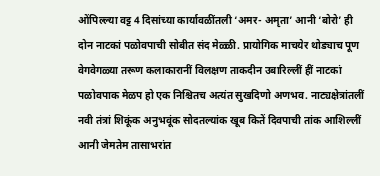ओंपिल्ल्या वट्ट 4 दिसांच्या कार्यावळींतली ‘अमर- अमृता’ आनी ‘बोरो’ ही दोन नाटकां पळोवपाची सोबीत संद मेळ्ळी. प्रायोगिक माचयेर थोड्याच पूण वेगवेगळ्या तरूण कलाकारानीं विलक्षण ताकदीन उबारिल्लीं हीं नाटकां पळोवपाक मेळप हो एक निश्चितच अत्यंत सुखदिणो अणभव. नाट्यक्षेत्रांतलीं नवी तंत्रां शिकूंक अनुभवूंक सोदतल्यांक खूब कितें दिवपाची तांक आशिल्लीं आनी जेमतेम तासाभरांत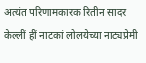अत्यंत परिणामकारक रितीन सादर केल्लीं हीं नाटकां लोलयेच्या नाट्यप्रेमी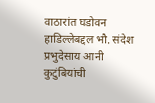वाठारांत घडोवन हाडिल्लेबद्दल भौ. संदेश प्रभुदेसाय आनी कुटुंबियांची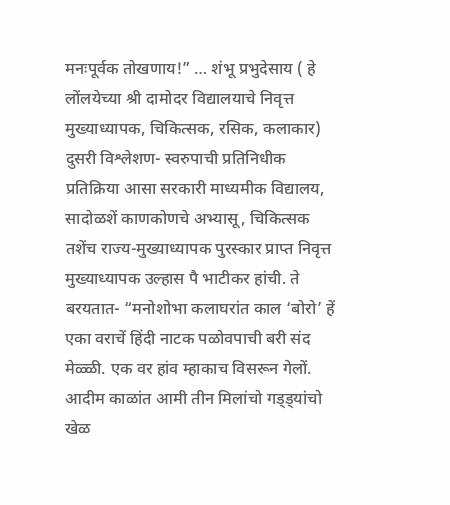मनःपूर्वक तोखणाय!” … शंभू प्रभुदेसाय ( हे लोंलयेच्या श्री दामोदर विद्यालयाचे निवृत्त मुख्याध्यापक, चिकित्सक, रसिक, कलाकार)
दुसरी विश्लेशण- स्वरुपाची प्रतिनिधीक प्रतिक्रिया आसा सरकारी माध्यमीक विद्यालय, सादोळशें काणकोणचे अभ्यासू, चिकित्सक तशेंच राज्य-मुख्याध्यापक पुरस्कार प्राप्त निवृत्त मुख्याध्यापक उल्हास पै भाटीकर हांची. ते बरयतात- “मनोशोभा कलाघरांत काल ‘बोरो’ हें एका वराचें हिंदी नाटक पळोवपाची बरी संद मेळ्ळी. एक वर हांव म्हाकाच विसरून गेलों. आदीम काळांत आमी तीन मिलांचो गड्ड्यांचो खेळ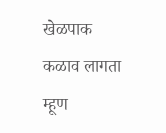खेळपाक कळाव लागता म्हूण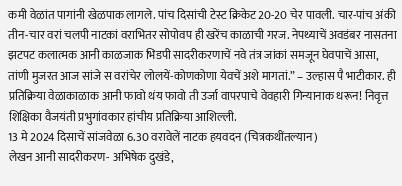कमी वेळांत पागांनी खेळपाक लागले. पांच दिसांची टेस्ट क्रिकेट 20-20 चेर पावली. चार-पांच अंकी तीन-चार वरां चलपी नाटकां वराभितर सोपोवप ही खरेंच काळाची गरज. नेपथ्याचें अवडंबर नासतना झटपट कलात्मक आनी काळजाक भिडपी सादरीकरणाचें नवे तंत्र जांकां समजून घेवपाचें आसा, तांणी मुजरत आज सांजे स वरांचेर लोलयें-कोणकोणा येवचें अशे मागतां.” – उल्हास पै भाटीकार. ही प्रतिक्रिया वेळाकाळाक आनी फावो थंय फावो ती उर्जा वापरपाचे वेवहारी गिन्यानाक धरून! निवृत्त शिक्षिका वैजयंती प्रभुगांवकार हांचीय प्रतिक्रिया आशिल्ली.
13 मे 2024 दिसाचें सांजवेळा 6.30 वरावेलें नाटक हयवदन (चित्रकथींतल्यान)
लेखन आनी सादरीकरण- अभिषेक दुखंडे,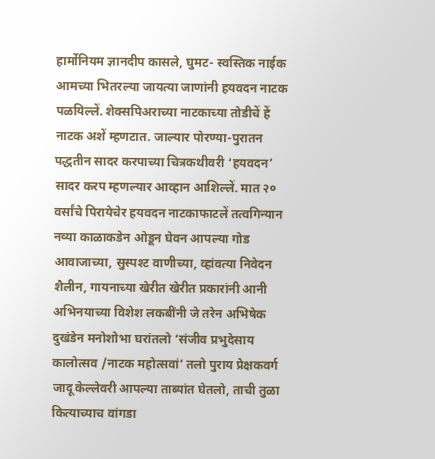हार्मोनियम ज्ञानदीप कासले, घुमट- स्वस्तिक नाईक
आमच्या भितरल्या जायत्या जाणांनी हयवदन नाटक पळयिल्लें. शेक्सपिअराच्या नाटकाच्या तोडीचें हें नाटक अशें म्हणटात. जाल्यार पोरण्या-पुरातन पद्धतीन सादर करपाच्या चित्रकथीवरी ‘हयवदन’ सादर करप म्हणल्यार आव्हान आशिल्लें. मात २० वर्सांचे पिरायेचेर हयवदन नाटकाफाटलें तत्वगिन्यान नव्या काळाकडेन ओडून घेवन आपल्या गोड आवाजाच्या, सुस्पश्ट वाणीच्या, व्हांवत्या निवेदन शैलीन, गायनाच्या खेरीत खेरीत प्रकारांनी आनी अभिनयाच्या विशेश लकबींनी जे तरेन अभिषेक दुखंडेन मनोशोभा घरांतलो ‘संजीव प्रभुदेसाय कालोत्सव /नाटक महोत्सवां’ तलो पुराय प्रेक्षकवर्ग जादू केल्लेवरी आपल्या ताब्यांत घेतलो, ताची तुळा कित्याच्याच वांगडा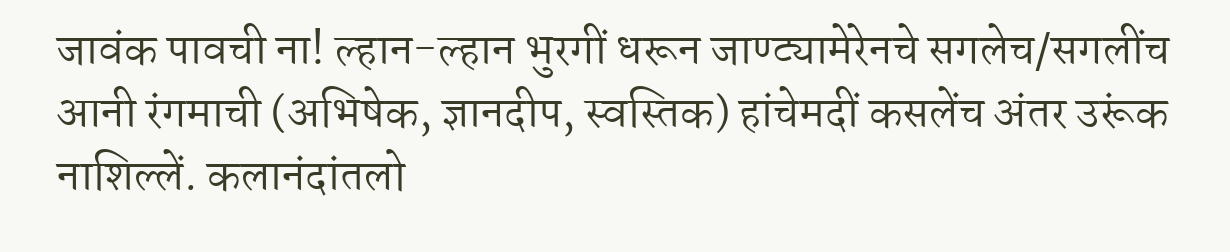जावंक पावची ना! ल्हान-ल्हान भुरगीं धरून जाण्ट्यामेरेनचे सगलेच/सगलींच आनी रंगमाची (अभिषेक, ज्ञानदीप, स्वस्तिक) हांचेमदीं कसलेंच अंतर उरूंक नाशिल्लें. कलानंदांतलो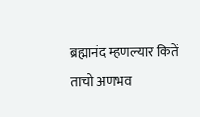ब्रह्मानंद म्हणल्यार कितें ताचो अणभव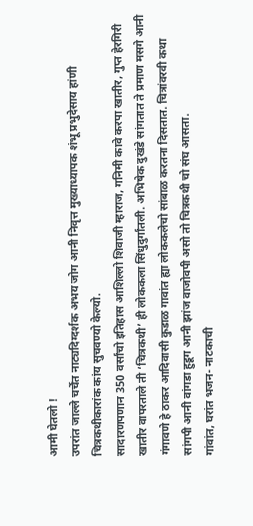आमी घेतलो !
उपरांत जाल्ले चर्चेंत नाट्यदिग्दर्शक अभय जोग आनी निवृत्त मुख्याध्यापक शंभू प्रभुदेसाय हांणी चित्रकथीकारांक कांय सुचवण्यो केल्यो.
सादारणपणान 350 वर्सांचो इतिहास आशिल्लो शिवाजी म्हाराज, गनिमी कावे करपा खातीर, गुप्त हेरगिरी खातीर वापरताले ती ‘चित्रकथी’ ही लोककला सिंधुदुर्गांतली. अभिषेक दुखंडे सांगतात ते प्रमाण मसगे आनी गंगावणे हे ठाकर आदिवासी कुडाळ गावांत ह्या लोककलेचो सांबाळ करतना दिसतात. चित्रांवरवी कथा सांगपी आनी वांगडा हुडूग आनी झांज वाजोवपी असो तो चित्रकथी चो संघ आसता.
गांवांत, घरांत भजन- नाटकाची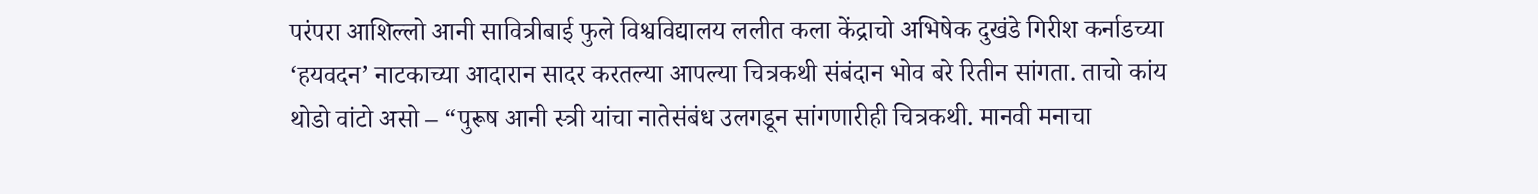परंपरा आशिल्लो आनी सावित्रीबाई फुले विश्वविद्यालय ललीत कला केंद्राचो अभिषेक दुखंडे गिरीश कर्नाडच्या ‘हयवदन’ नाटकाच्या आदारान सादर करतल्या आपल्या चित्रकथी संबंदान भोव बरे रितीन सांगता. ताचो कांय थोडो वांटो असो – “पुरूष आनी स्त्री यांचा नातेसंबंध उलगडून सांगणारीही चित्रकथी. मानवी मनाचा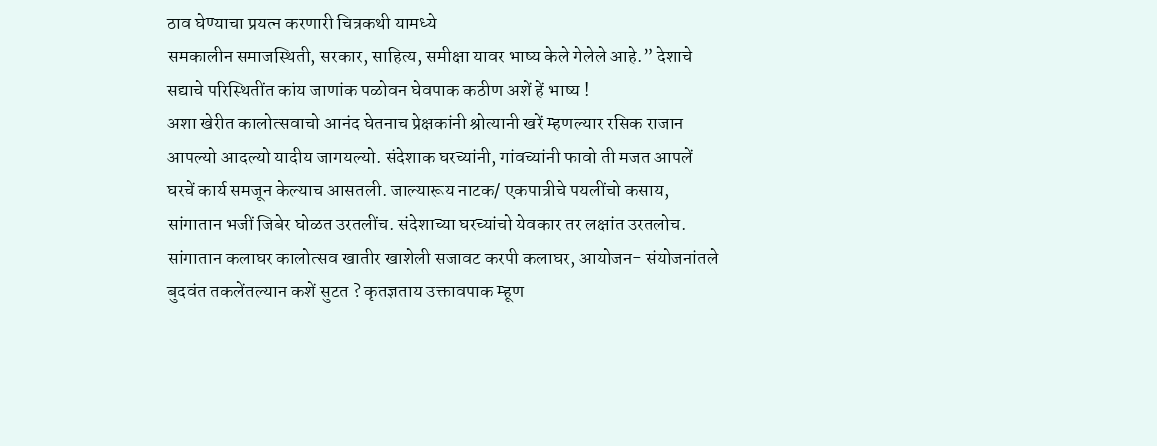ठाव घेण्याचा प्रयत्न करणारी चित्रकथी यामध्ये
समकालीन समाजस्थिती, सरकार, साहित्य, समीक्षा यावर भाष्य केले गेलेले आहे.” देशाचे सद्याचे परिस्थितींत कांय जाणांक पळोवन घेवपाक कठीण अशें हें भाष्य !
अशा खेरीत कालोत्सवाचो आनंद घेतनाच प्रेक्षकांनी श्रोत्यानी खरें म्हणल्यार रसिक राजान आपल्यो आदल्यो यादीय जागयल्यो. संदेशाक घरच्यांनी, गांवच्यांनी फावो ती मजत आपलें घरचें कार्य समजून केल्याच आसतली. जाल्यारूय नाटक/ एकपात्रीचे पयलींचो कसाय, सांगातान भजीं जिबेर घोळत उरतलींच. संदेशाच्या घरच्यांचो येवकार तर लक्षांत उरतलोच. सांगातान कलाघर कालोत्सव खातीर खाशेली सजावट करपी कलाघर, आयोजन- संयोजनांतले बुदवंत तकलेंतल्यान कशें सुटत ? कृतज्ञताय उक्तावपाक म्हूण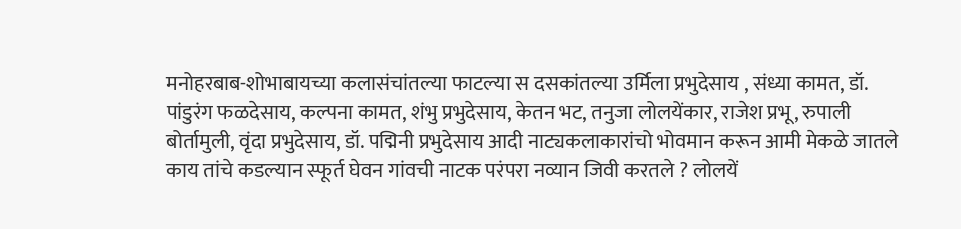मनोहरबाब-शोभाबायच्या कलासंचांतल्या फाटल्या स दसकांतल्या उर्मिला प्रभुदेसाय , संध्या कामत, डॉ. पांडुरंग फळदेसाय, कल्पना कामत, शंभु प्रभुदेसाय, केतन भट, तनुजा लोलयेंकार, राजेश प्रभू, रुपाली बोर्तामुली, वृंदा प्रभुदेसाय, डॉ. पद्मिनी प्रभुदेसाय आदी नाट्यकलाकारांचो भोवमान करून आमी मेकळे जातले काय तांचे कडल्यान स्फूर्त घेवन गांवची नाटक परंपरा नव्यान जिवी करतले ? लोलयें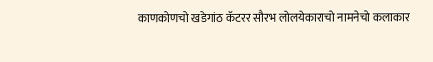काणकोणचो खडेगांठ कॅटरर सौरभ लोलयेकाराचो नामनेचो कलाकार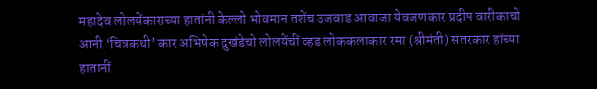महादेव लोलयेंकाराच्या हातांनी केल्लो भोवमान तशेंच उजवाड आवाजा येवजणकार प्रदीप वारीकाचो आनी ‘चित्रकथी’ कार अभिषेक दुखंडेचो लोलयेंचीं व्हड लोककलाकार रमा (श्रीमंती) सतरकार हांच्या हातानीं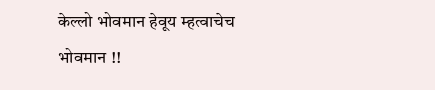केल्लो भोवमान हेवूय म्हत्वाचेच भोवमान !!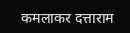कमलाकर दत्ताराम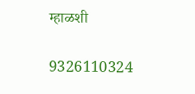म्हाळशी

9326110324